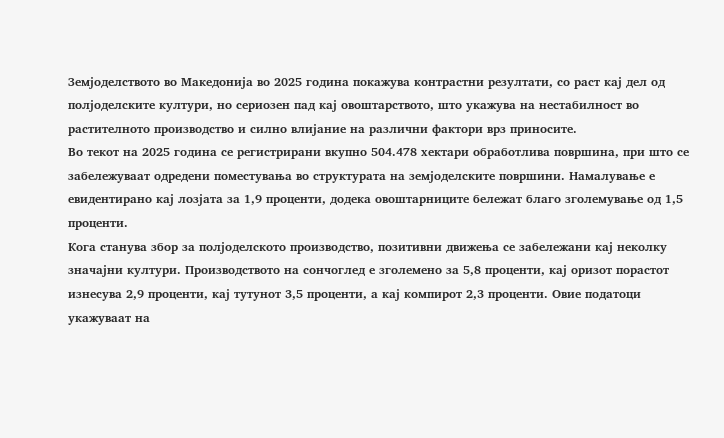Земјоделството во Македонија во 2025 година покажува контрастни резултати, со раст кај дел од полјоделските култури, но сериозен пад кај овоштарството, што укажува на нестабилност во растителното производство и силно влијание на различни фактори врз приносите.
Во текот на 2025 година се регистрирани вкупно 504.478 хектари обработлива површина, при што се забележуваат одредени поместувања во структурата на земјоделските површини. Намалување е евидентирано кај лозјата за 1,9 проценти, додека овоштарниците бележат благо зголемување од 1,5 проценти.
Кога станува збор за полјоделското производство, позитивни движења се забележани кај неколку значајни култури. Производството на сончоглед е зголемено за 5,8 проценти, кај оризот порастот изнесува 2,9 проценти, кај тутунот 3,5 проценти, а кај компирот 2,3 проценти. Овие податоци укажуваат на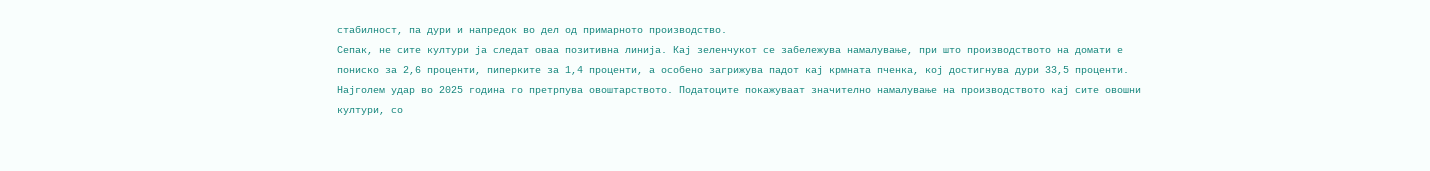стабилност, па дури и напредок во дел од примарното производство.
Сепак, не сите култури ја следат оваа позитивна линија. Кај зеленчукот се забележува намалување, при што производството на домати е пониско за 2,6 проценти, пиперките за 1,4 проценти, а особено загрижува падот кај крмната пченка, кој достигнува дури 33,5 проценти.
Најголем удар во 2025 година го претрпува овоштарството. Податоците покажуваат значително намалување на производството кај сите овошни култури, со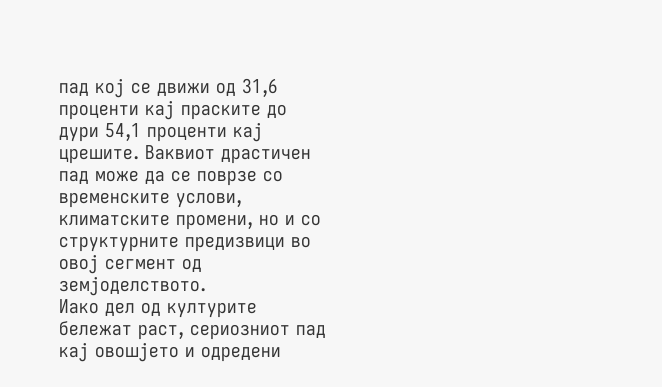пад кој се движи од 31,6 проценти кај праските до дури 54,1 проценти кај црешите. Ваквиот драстичен пад може да се поврзе со временските услови, климатските промени, но и со структурните предизвици во овој сегмент од земјоделството.
Иако дел од културите бележат раст, сериозниот пад кај овошјето и одредени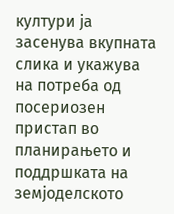култури ја засенува вкупната слика и укажува на потреба од посериозен пристап во планирањето и поддршката на земјоделското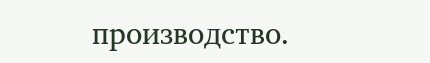производство.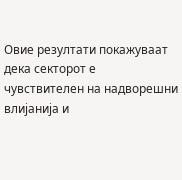Овие резултати покажуваат дека секторот е чувствителен на надворешни влијанија и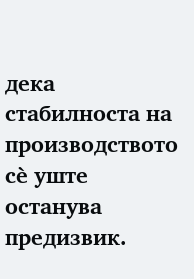дека стабилноста на производството сè уште останува предизвик.